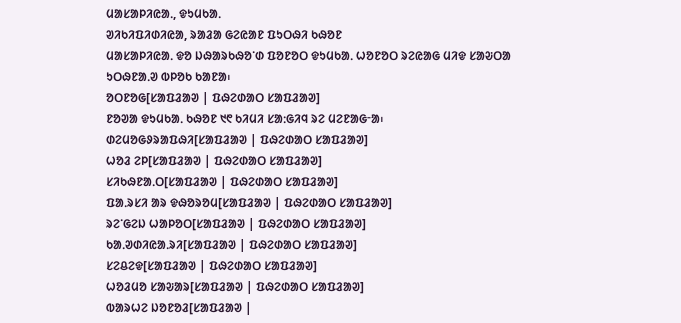ᱢᱟᱥᱟᱞᱤᱭᱟᱹ, ᱫᱩᱢᱠᱟᱹ
ᱣᱤᱠᱤᱯᱤᱰᱤᱭᱟ, ᱨᱟᱲᱟ ᱜᱮᱭᱟᱱ ᱯᱩᱛᱷᱤ ᱠᱷᱚᱱ
ᱢᱟᱥᱟᱞᱤᱭᱟᱹ ᱫᱚ ᱡᱷᱟᱨᱠᱷᱚᱸᱰ ᱯᱚᱱᱚᱛ ᱫᱩᱢᱠᱟᱹ ᱦᱚᱱᱚᱛ ᱨᱮᱭᱟᱜ ᱢᱤᱫ ᱥᱟᱶᱛᱟ ᱩᱛᱷᱱᱟᱹᱣ ᱵᱞᱚᱠ ᱠᱟᱱᱟ᱾
ᱚᱛᱱᱚᱜ[ᱥᱟᱯᱲᱟᱣ | ᱯᱷᱮᱰᱟᱛ ᱥᱟᱯᱲᱟᱣ]
ᱱᱚᱣᱟ ᱫᱩᱢᱠᱟᱹ ᱠᱷᱚᱱ ᱑᱖ ᱠᱤᱢᱤ ᱥᱟᱺᱜᱤᱧ ᱨᱮ ᱢᱮᱱᱟᱜᱼᱟ᱾
ᱰᱮᱢᱚᱜᱽᱨᱟᱯᱷᱤ[ᱥᱟᱯᱲᱟᱣ | ᱯᱷᱮᱰᱟᱛ ᱥᱟᱯᱲᱟᱣ]
ᱦᱚᱲ ᱮᱞ[ᱥᱟᱯᱲᱟᱣ | ᱯᱷᱮᱰᱟᱛ ᱥᱟᱯᱲᱟᱣ]
ᱥᱤᱠᱷᱱᱟᱹᱛ[ᱥᱟᱯᱲᱟᱣ | ᱯᱷᱮᱰᱟᱛ ᱥᱟᱯᱲᱟᱣ]
ᱯᱟᱹᱨᱥᱤ ᱟᱨ ᱫᱷᱚᱨᱚᱢ[ᱥᱟᱯᱲᱟᱣ | ᱯᱷᱮᱰᱟᱛ ᱥᱟᱯᱲᱟᱣ]
ᱨᱮᱸᱜᱮᱡ ᱦᱟᱞᱚᱛ[ᱥᱟᱯᱲᱟᱣ | ᱯᱷᱮᱰᱟᱛ ᱥᱟᱯᱲᱟᱣ]
ᱠᱟᱹᱣᱰᱤᱭᱟᱹᱨᱤ[ᱥᱟᱯᱲᱟᱣ | ᱯᱷᱮᱰᱟᱛ ᱥᱟᱯᱲᱟᱣ]
ᱥᱮᱪᱮᱫ[ᱥᱟᱯᱲᱟᱣ | ᱯᱷᱮᱰᱟᱛ ᱥᱟᱯᱲᱟᱣ]
ᱦᱚᱲᱢᱚ ᱥᱟᱶᱟᱨ[ᱥᱟᱯᱲᱟᱣ | ᱯᱷᱮᱰᱟᱛ ᱥᱟᱯᱲᱟᱣ]
ᱵᱟᱨᱦᱮ ᱡᱚᱱᱚᱲ[ᱥᱟᱯᱲᱟᱣ |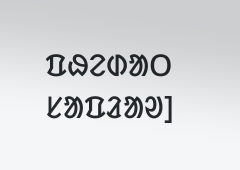ᱯᱷᱮᱰᱟᱛ ᱥᱟᱯᱲᱟᱣ]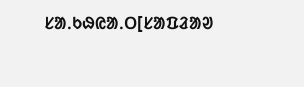ᱥᱟᱹᱠᱷᱭᱟᱹᱛ[ᱥᱟᱯᱲᱟᱣ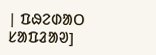| ᱯᱷᱮᱰᱟᱛ ᱥᱟᱯᱲᱟᱣ]